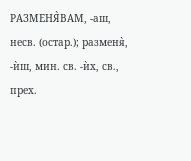РАЗМЕНЯ̀ВАМ, -аш, несв. (остар.); разменя̀, -ѝш, мин. св. -ѝх, св., прех.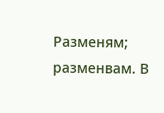Разменям; разменвам. В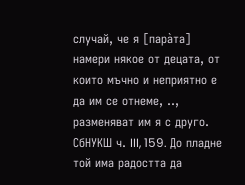случай, че я [пара̀та] намери някое от децата, от които мъчно и неприятно е да им се отнеме, .., разменяват им я с друго. СбНУКШ ч. III, 159. До пладне той има радостта да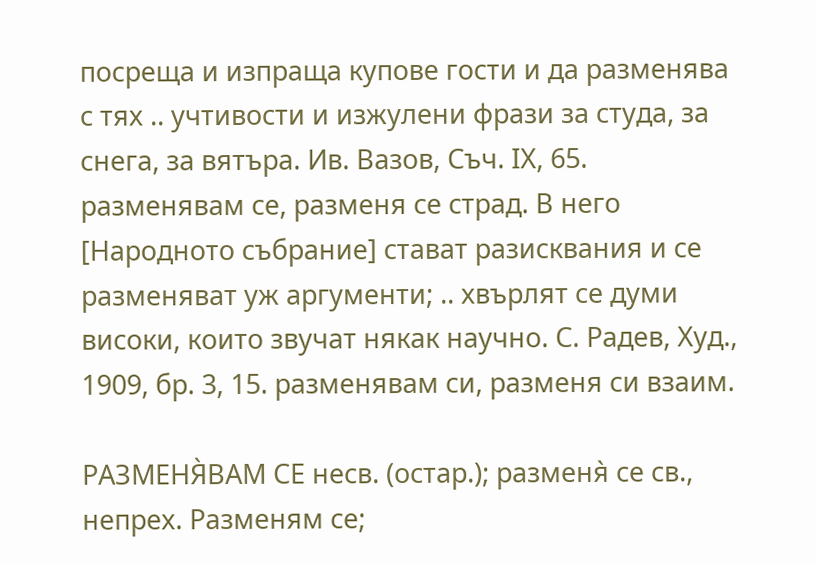посреща и изпраща купове гости и да разменява с тях .. учтивости и изжулени фрази за студа, за снега, за вятъра. Ив. Вазов, Съч. IХ, 65. разменявам се, разменя се страд. В него [Народното събрание] стават разисквания и се разменяват уж аргументи; .. хвърлят се думи високи, които звучат някак научно. С. Радев, Худ., 1909, бр. 3, 15. разменявам си, разменя си взаим.

РАЗМЕНЯ̀ВАМ СЕ несв. (остар.); разменя̀ се св., непрех. Разменям се;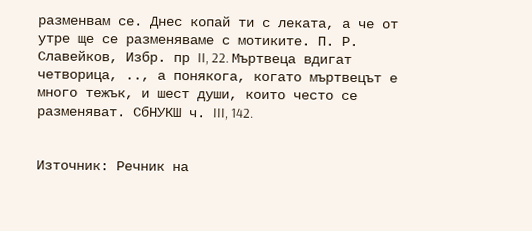разменвам се. Днес копай ти с леката, а че от утре ще се разменяваме с мотиките. П. Р. Славейков, Избр. пр II, 22. Мъртвеца вдигат четворица, .., а понякога, когато мъртвецът е много тежък, и шест души, които често се разменяват. СбНУКШ ч. III, 142.


Източник: Речник на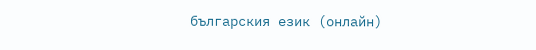българския език (онлайн)